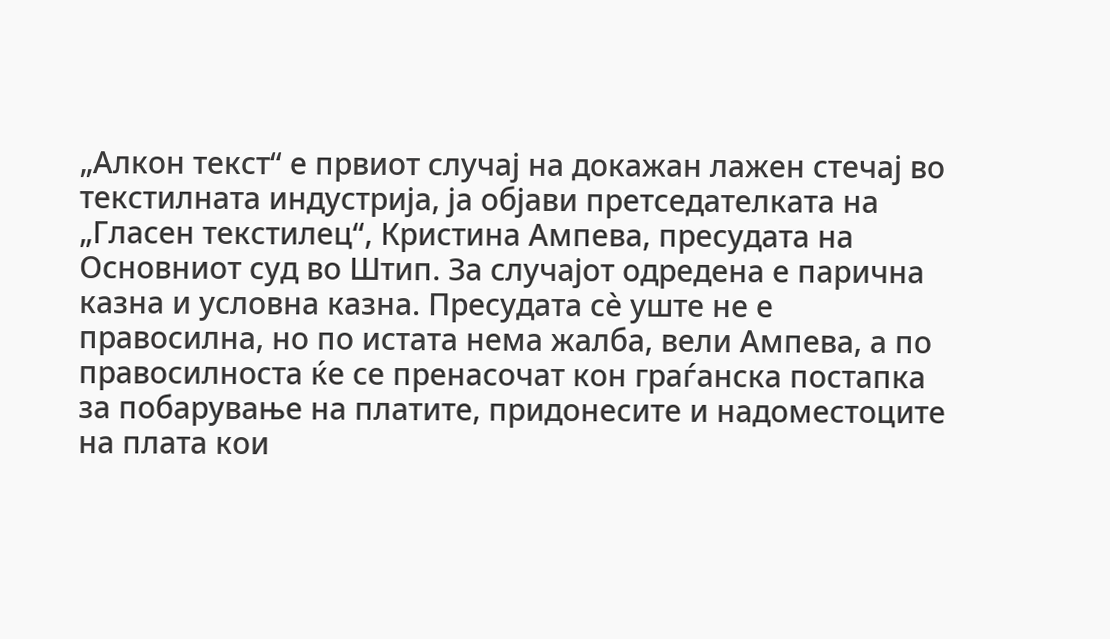„Алкон текст“ е првиот случај на докажан лажен стечај во текстилната индустрија, ја објави претседателката на „Гласен текстилец“, Кристина Ампева, пресудата на Основниот суд во Штип. За случајот одредена е парична казна и условна казна. Пресудата сѐ уште не е правосилна, но по истата нема жалба, вели Ампева, а по правосилноста ќе се пренасочат кон граѓанска постапка за побарување на платите, придонесите и надоместоците на плата кои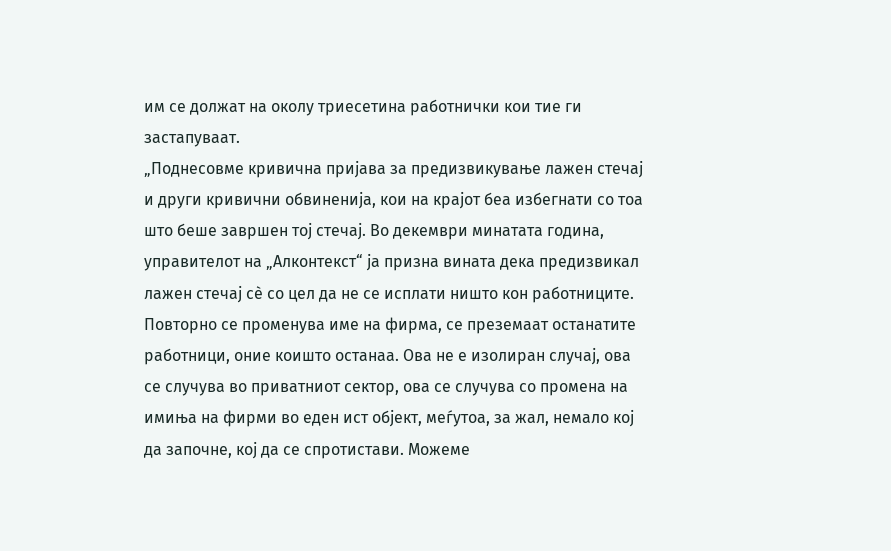им се должат на околу триесетина работнички кои тие ги застапуваат.
„Поднесовме кривична пријава за предизвикување лажен стечај и други кривични обвиненија, кои на крајот беа избегнати со тоа што беше завршен тој стечај. Во декември минатата година, управителот на „Алконтекст“ ја призна вината дека предизвикал лажен стечај сѐ со цел да не се исплати ништо кон работниците. Повторно се променува име на фирма, се преземаат останатите работници, оние коишто останаа. Ова не е изолиран случај, ова се случува во приватниот сектор, ова се случува со промена на имиња на фирми во еден ист објект, меѓутоа, за жал, немало кој да започне, кој да се спротистави. Можеме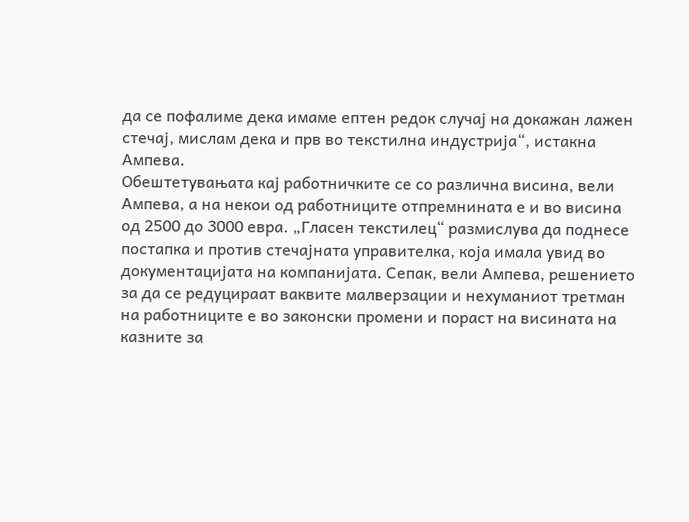да се пофалиме дека имаме ептен редок случај на докажан лажен стечај, мислам дека и прв во текстилна индустрија“, истакна Ампева.
Обештетувањата кај работничките се со различна висина, вели Ампева, а на некои од работниците отпремнината е и во висина од 2500 до 3000 евра. „Гласен текстилец“ размислува да поднесе постапка и против стечајната управителка, која имала увид во документацијата на компанијата. Сепак, вели Ампева, решението за да се редуцираат ваквите малверзации и нехуманиот третман на работниците е во законски промени и пораст на висината на казните за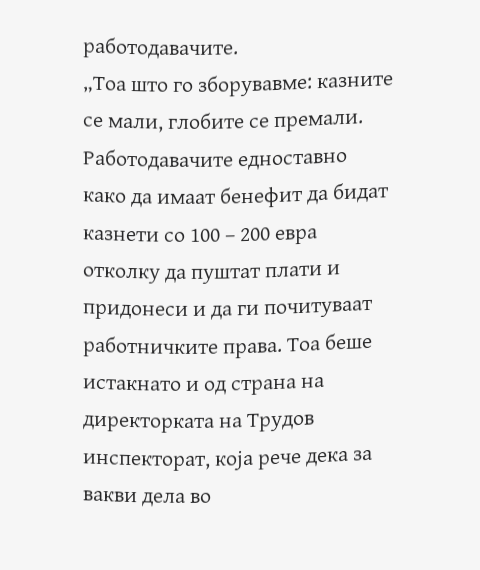работодавачите.
„Тоа што го зборувавме: казните се мали, глобите се премали. Работодавачите едноставно како да имаат бенефит да бидат казнети со 100 – 200 евра отколку да пуштат плати и придонеси и да ги почитуваат работничките права. Тоа беше истакнато и од страна на директорката на Трудов инспекторат, која рече дека за вакви дела во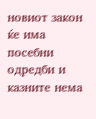новиот закон ќе има посебни одредби и казните нема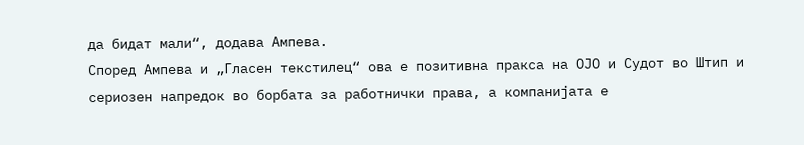да бидат мали“, додава Ампева.
Според Ампева и „Гласен текстилец“ ова е позитивна пракса на ОЈО и Судот во Штип и сериозен напредок во борбата за работнички права, а компанијата е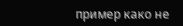пример како не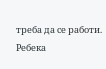треба да се работи.
Ребека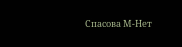Спасова М-Нет